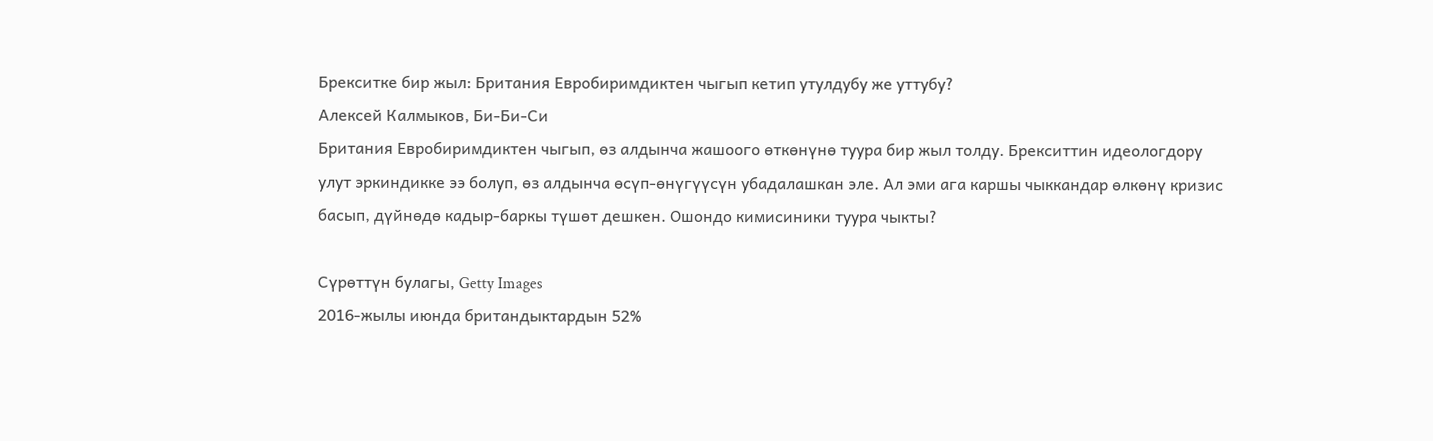Брекситке бир жыл: Британия Евробиримдиктен чыгып кетип утулдубу же уттубу?
Алексей Калмыков, Би-Би-Си
Британия Евробиримдиктен чыгып, өз алдынча жашоого өткөнүнө туура бир жыл толду. Брекситтин идеологдору улут эркиндикке ээ болуп, өз алдынча өсүп-өнүгүүсүн убадалашкан эле. Ал эми ага каршы чыккандар өлкөнү кризис басып, дүйнөдө кадыр-баркы түшөт дешкен. Ошондо кимисиники туура чыкты?

Сүрөттүн булагы, Getty Images
2016-жылы июнда британдыктардын 52%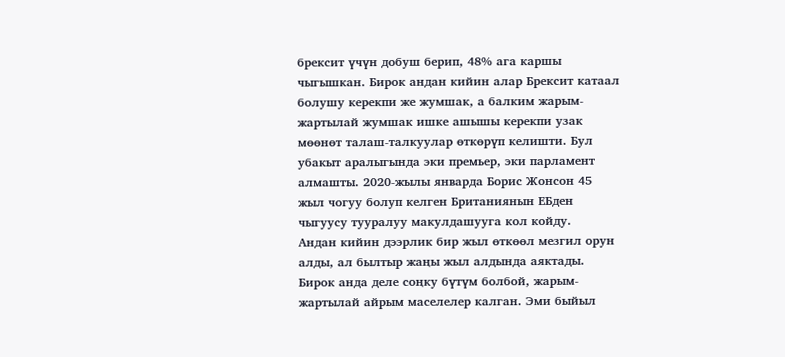брексит үчүн добуш берип, 48% ага каршы чыгышкан. Бирок андан кийин алар Брексит катаал болушу керекпи же жумшак, а балким жарым-жартылай жумшак ишке ашышы керекпи узак мөөнөт талаш-талкуулар өткөрүп келишти. Бул убакыт аралыгында эки премьер, эки парламент алмашты. 2020-жылы январда Борис Жонсон 45 жыл чогуу болуп келген Британиянын ЕБден чыгуусу тууралуу макулдашууга кол койду.
Андан кийин дээрлик бир жыл өткөөл мезгил орун алды, ал былтыр жаңы жыл алдында аяктады. Бирок анда деле соңку бүтүм болбой, жарым-жартылай айрым маселелер калган. Эми быйыл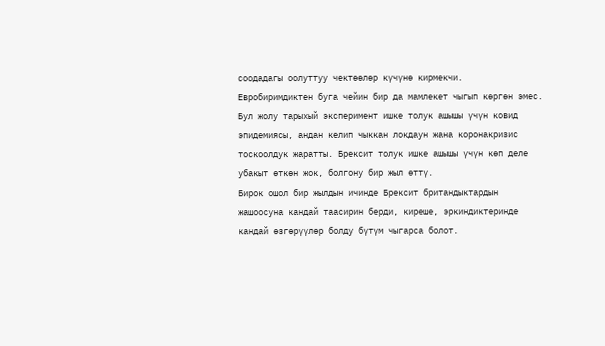соодадагы оолуттуу чектөөлөр күчүнө кирмекчи.
Евробиримдиктен буга чейин бир да мамлекет чыгып көргөн эмес. Бул жолу тарыхый эксперимент ишке толук ашышы үчүн ковид эпидемиясы, андан келип чыккан локдаун жана коронакризис тоскоолдук жаратты. Брексит толук ишке ашышы үчүн көп деле убакыт өткөн жок, болгону бир жыл өттү.
Бирок ошол бир жылдын ичинде Брексит британдыктардын жашоосуна кандай таасирин берди, киреше, эркиндиктеринде кандай өзгөрүүлөр болду бүтүм чыгарса болот.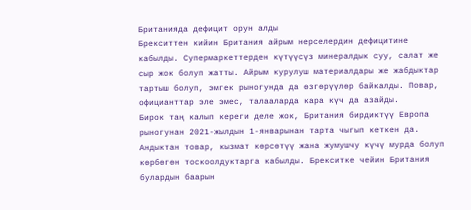Британияда дефицит орун алды
Брекситтен кийин Британия айрым нерселердин дефицитине кабылды. Супермаркеттерден күтүүсүз минералдык суу, салат же сыр жок болуп жатты. Айрым курулуш материалдары же жабдыктар тартыш болуп, эмгек рыногунда да өзгөрүүлөр байкалды. Повар, официанттар эле эмес, талааларда кара күч да азайды.
Бирок таң калып кереги деле жок, Британия бирдиктүү Европа рыногунан 2021-жылдын 1-январынан тарта чыгып кеткен да. Андыктан товар, кызмат көрсөтүү жана жумушчу күчү мурда болуп көрбөгөн тоскоолдуктарга кабылды. Брекситке чейин Британия булардын баарын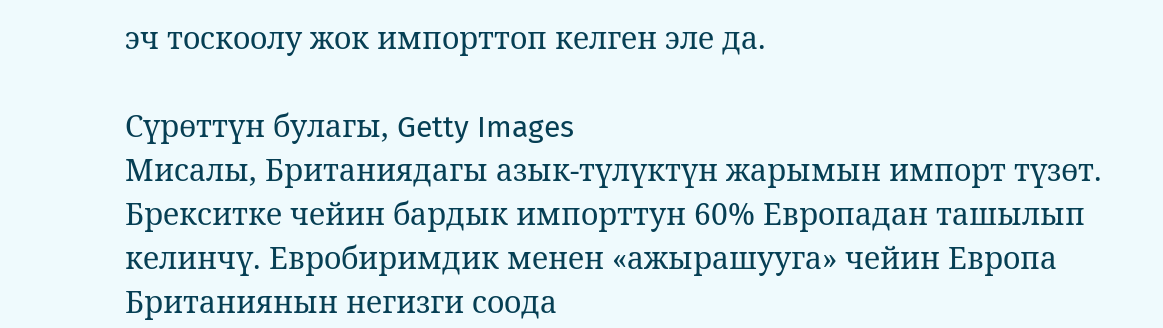эч тоскоолу жок импорттоп келген эле да.

Сүрөттүн булагы, Getty Images
Мисалы, Британиядагы азык-түлүктүн жарымын импорт түзөт. Брекситке чейин бардык импорттун 60% Европадан ташылып келинчү. Евробиримдик менен «ажырашууга» чейин Европа Британиянын негизги соода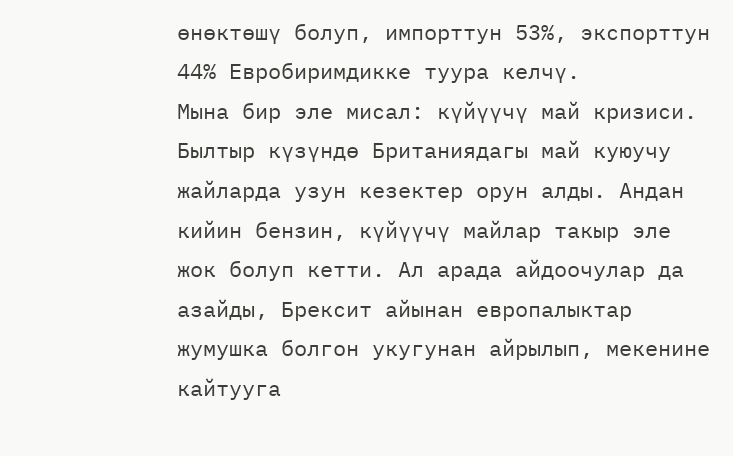өнөктөшү болуп, импорттун 53%, экспорттун 44% Евробиримдикке туура келчү.
Мына бир эле мисал: күйүүчү май кризиси. Былтыр күзүндө Британиядагы май куюучу жайларда узун кезектер орун алды. Андан кийин бензин, күйүүчү майлар такыр эле жок болуп кетти. Ал арада айдоочулар да азайды, Брексит айынан европалыктар жумушка болгон укугунан айрылып, мекенине кайтууга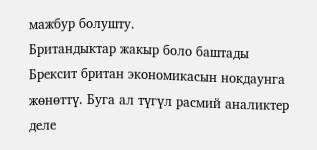мажбур болушту.
Британдыктар жакыр боло баштады
Брексит британ экономикасын нокдаунга жөнөттү. Буга ал түгүл расмий аналиктер деле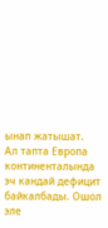ынап жатышат.
Ал тапта Европа континенталында эч кандай дефицит байкалбады. Ошол эле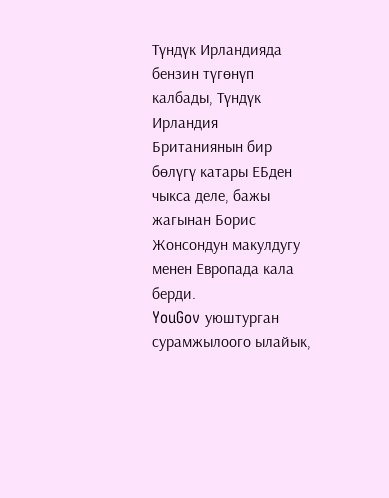Түндүк Ирландияда бензин түгөнүп калбады, Түндүк Ирландия Британиянын бир бөлүгү катары ЕБден чыкса деле, бажы жагынан Борис Жонсондун макулдугу менен Европада кала берди.
YouGov уюштурган сурамжылоого ылайык,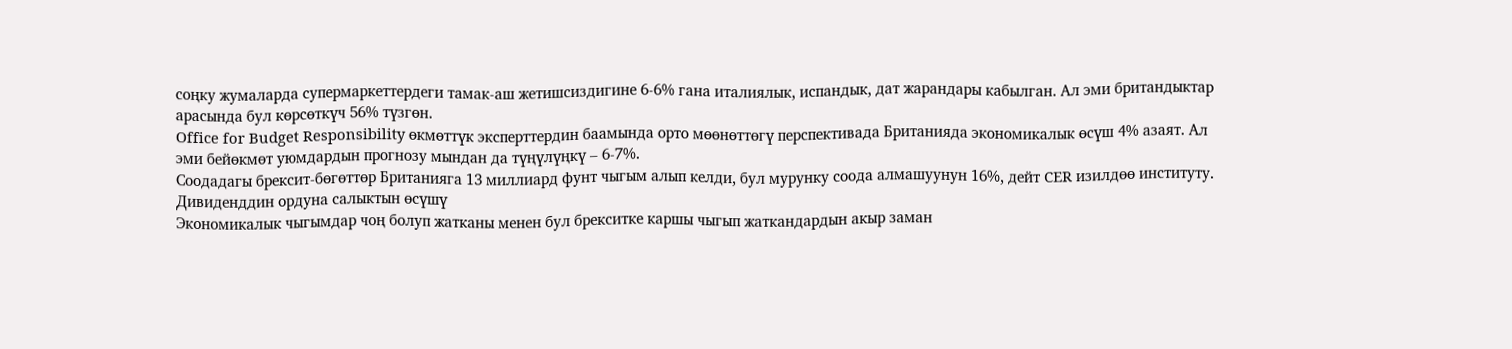соңку жумаларда супермаркеттердеги тамак-аш жетишсиздигине 6-6% гана италиялык, испандык, дат жарандары кабылган. Ал эми британдыктар арасында бул көрсөткүч 56% түзгөн.
Office for Budget Responsibility өкмөттүк эксперттердин баамында орто мөөнөттөгү перспективада Британияда экономикалык өсүш 4% азаят. Ал эми бейөкмөт уюмдардын прогнозу мындан да түңүлүңкү – 6-7%.
Соодадагы брексит-бөгөттөр Британияга 13 миллиард фунт чыгым алып келди, бул мурунку соода алмашуунун 16%, дейт CER изилдөө институту.
Дивиденддин ордуна салыктын өсүшү
Экономикалык чыгымдар чоң болуп жатканы менен бул брекситке каршы чыгып жаткандардын акыр заман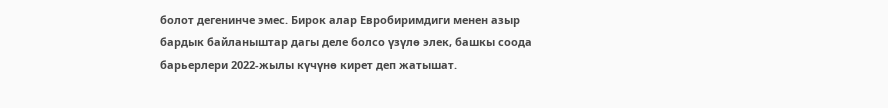болот дегенинче эмес. Бирок алар Евробиримдиги менен азыр бардык байланыштар дагы деле болсо үзүлө элек, башкы соода барьерлери 2022-жылы күчүнө кирет деп жатышат.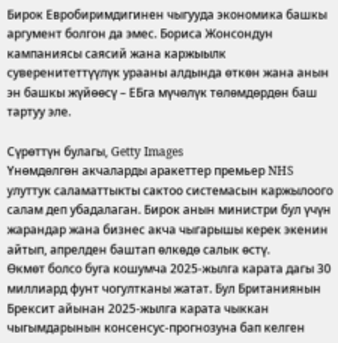Бирок Евробиримдигинен чыгууда экономика башкы аргумент болгон да эмес. Бориса Жонсондун кампаниясы саясий жана каржыылк суверенитеттүүлүк урааны алдында өткөн жана анын эн башкы жүйөөсү – ЕБга мүчөлүк төлөмдөрдөн баш тартуу эле.

Сүрөттүн булагы, Getty Images
Үнөмдөлгөн акчаларды аракеттер премьер NHS улуттук саламаттыкты сактоо системасын каржылоого салам деп убадалаган. Бирок анын министри бул үчүн жарандар жана бизнес акча чыгарышы керек экенин айтып, апрелден баштап өлкөдө салык өстү.
Өкмөт болсо буга кошумча 2025-жылга карата дагы 30 миллиард фунт чогултканы жатат. Бул Британиянын Брексит айынан 2025-жылга карата чыккан чыгымдарынын консенсус-прогнозуна бап келген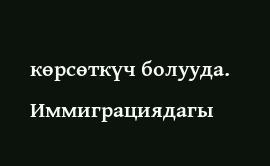көрсөткүч болууда.
Иммиграциядагы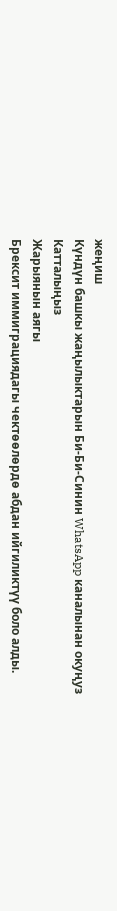жеңиш
Күндүн башкы жаңылыктарын Би-Би-Синин WhatsApp каналынан окуңуз
Катталыңыз
Жарыянын аягы
Брексит иммиграциядагы чектөөлөрдө абдан ийгиликтүү боло алды.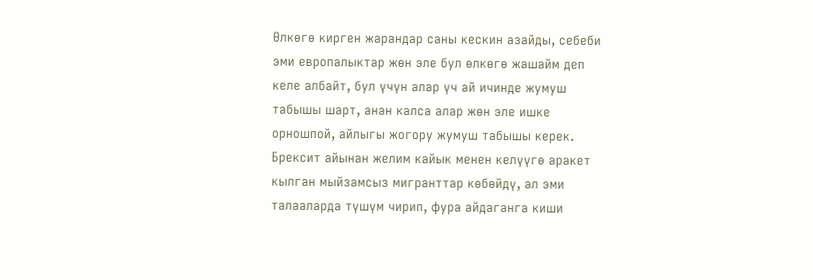Өлкөгө кирген жарандар саны кескин азайды, себеби эми европалыктар жөн эле бул өлкөгө жашайм деп келе албайт, бул үчүн алар үч ай ичинде жумуш табышы шарт, анан калса алар жөн эле ишке орношпой, айлыгы жогору жумуш табышы керек.
Брексит айынан желим кайык менен келүүгө аракет кылган мыйзамсыз мигранттар көбөйдү, ал эми талааларда түшүм чирип, фура айдаганга киши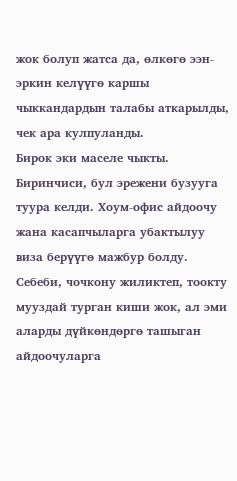жок болуп жатса да, өлкөгө ээн-эркин келүүгө каршы чыккандардын талабы аткарылды, чек ара кулпуланды.
Бирок эки маселе чыкты. Биринчиси, бул эрежени бузууга туура келди. Хоум-офис айдоочу жана касапчыларга убактылуу виза берүүгө мажбур болду. Себеби, чочкону жиликтеп, тоокту мууздай турган киши жок, ал эми аларды дүйкөндөргө ташыган айдоочуларга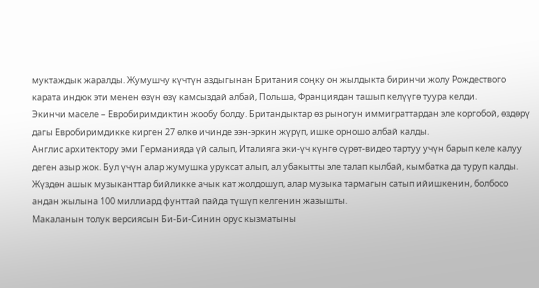муктаждык жаралды. Жумушчу күчтүн аздыгынан Британия соңку он жылдыкта биринчи жолу Рождествого карата индюк эти менен өзүн өзү камсыздай албай, Польша, Франциядан ташып келүүгө туура келди.
Экинчи маселе – Евробиримдиктин жообу болду. Британдыктар өз рыногун иммиграттардан эле коргобой, өздөрү дагы Евробиримдикке кирген 27 өлкө ичинде ээн-эркин жүрүп, ишке орношо албай калды.
Англис архитектору эми Германияда үй салып, Италияга эки-үч күнгө сүрөт-видео тартуу учүн барып келе калуу деген азыр жок. Бул үчүн алар жумушка уруксат алып, ал убакытты эле талап кылбай, кымбатка да туруп калды. Жүздөн ашык музыканттар бийликке ачык кат жолдошуп, алар музыка тармагын сатып ийишкенин, болбосо андан жылына 100 миллиард фунттай пайда түшүп келгенин жазышты.
Макаланын толук версиясын Би-Би-Синин орус кызматыны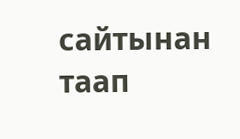сайтынан таап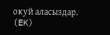окуй аласыздар. (EK)